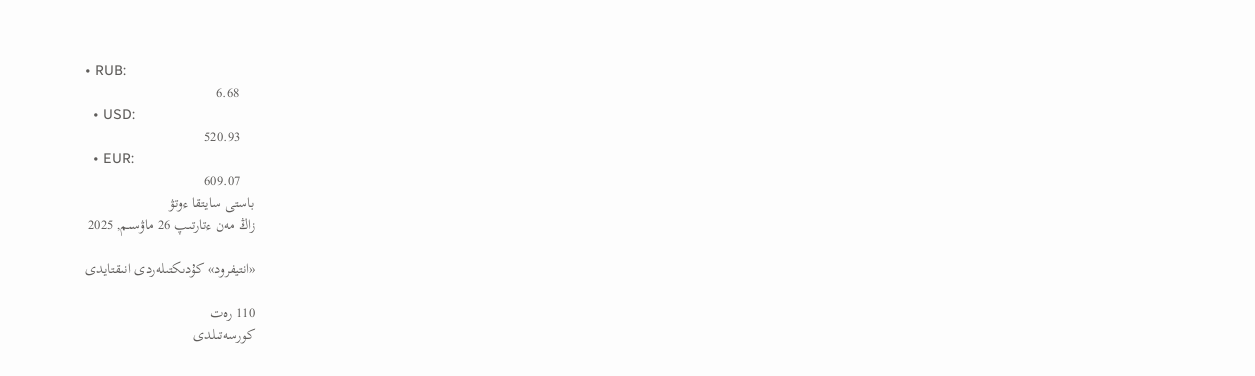• RUB:
    6.68
  • USD:
    520.93
  • EUR:
    609.07
باستى سايتقا ءوتۋ
زاڭ مەن ءتارتىپ 26 ماۋسىم, 2025

«انتيفرود» كۇدىكتىلەردى انىقتايدى

110 رەت
كورسەتىلدى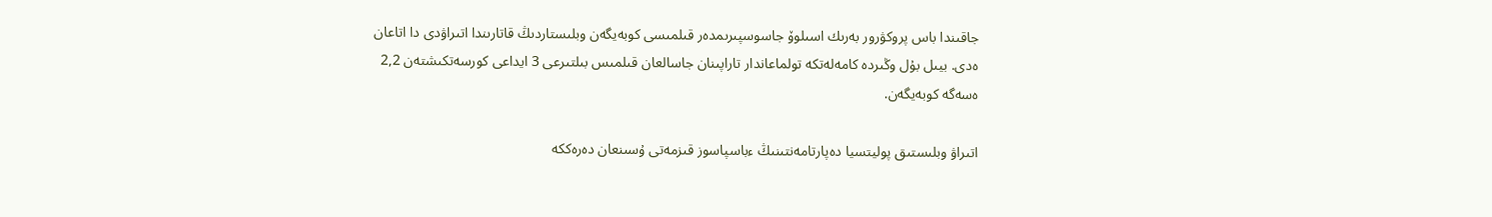جاقىندا باس پروكۋرور بەرىك اسىلوۆ جاسوسپىرىمدەر قىلمىسى كوبەيگەن وبلىستاردىڭ قاتارىندا اتىراۋدى دا اتاعان ەدى. بيىل بۇل وڭىردە كامەلەتكە تولماعاندار تاراپىنان جاسالعان قىلمىس بىلتىرعى 3 ايداعى كورسەتكىشتەن 2,2 ەسەگە كوبەيگەن.

اتىراۋ وبلىستىق پوليتسيا دەپارتامەنتىنىڭ ءباسپاسوز قىزمەتى ۇسىنعان دەرەككە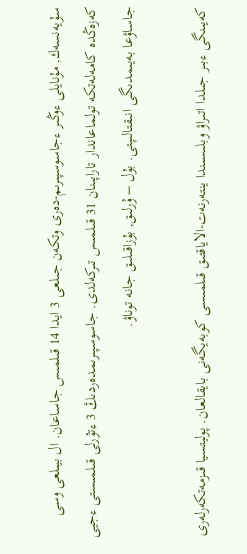سۇيەنسەك, مۇنايلى ءوڭىر ءجاسوسپىرىم-دەرى وتكەن جىلعى 3 ايدا 14 قىلمىس جاساعان. ال بيىلعى وسى كەزەڭدە كامەلەتكە تولماعاندار تاراپىنان 31 قىلمىس تىركەلدى. جاسوسپىرىمدەردىڭ 3 ءتۇرلى قىلمىستى ءجيى جاساۋعا بەيىمدىگى انىقتالىپتى. بۇل – ۇرلىق, بۇزاقىلىق جانە توناۋ.

كەيىنگى ءبىر جىلدا اتىراۋ وبلىسىندا ينتەرنەت-الاياقتىق قىلمىسى كوبەيگەنى بايقالعان. پوليتسيا قىزمەتكەرلەرى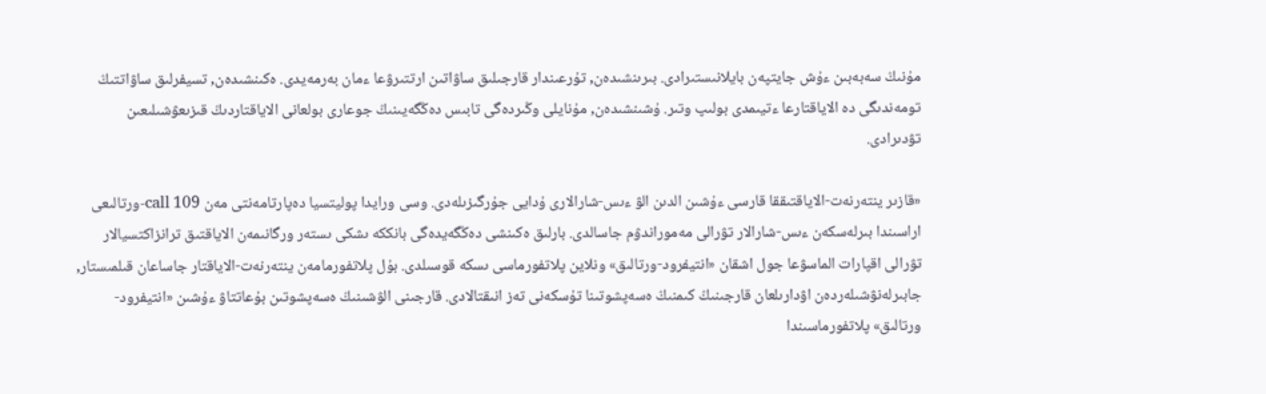مۇنىڭ سەبەبىن ءۇش جايتپەن بايلانىستىرادى. بىرىنشىدەن, تۇرعىندار قارجىلىق ساۋاتىن ارتتىرۋعا ءمان بەرمەيدى. ەكىنشىدەن, تسيفرلىق ساۋاتتىڭ تومەندىگى دە الاياقتارعا ءتيىمدى بولىپ وتىر. ۇشىنشىدەن, مۇنايلى وڭىردەگى تابىس دەڭگەيىنىڭ جوعارى بولعانى الاياقتاردىڭ قىزىعۋشىلىعىن تۋدىرادى.

«قازىر ينتەرنەت-الاياقتىققا قارسى ءۇشىن الدىن الۋ ءىس-شارالارى ۇدايى جۇرگىزىلەدى. وسى ورايدا پوليتسيا دەپارتامەنتى مەن 109 call-ورتالىعى اراسىندا بىرلەسكەن ءىس-شارالار تۋرالى مەموراندۋم جاسالدى. بارلىق ەكىنشى دەڭگەيدەگى بانككە ىشكى ىستەر ورگانىمەن الاياقتىق ترانزاكتسيالار تۋرالى اقپارات الماسۋعا جول اشقان «انتيفرود-ورتالىق» ونلاين پلاتفورماسى ىسكە قوسىلدى. بۇل پلاتفورمامەن ينتەرنەت-الاياقتار جاساعان قىلمىستار, جابىرلەنۋشىلەردەن اۋدارىلعان قارجىنىڭ كىمنىڭ ەسەپشوتىنا تۇسكەنى تەز انىقتالادى. قارجىنى الۋشىنىڭ ەسەپشوتىن بۇعاتتاۋ ءۇشىن «انتيفرود-ورتالىق» پلاتفورماسىندا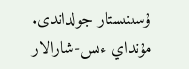ۇسىنىستار جولداندى. مۇنداي ءىس-شارالار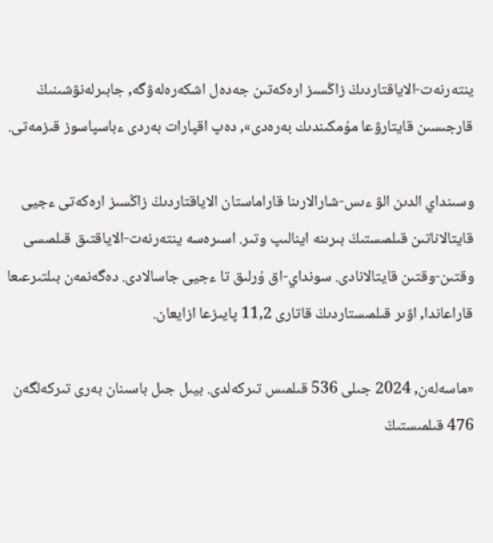ينتەرنەت-الاياقتاردىڭ زاڭسىز ارەكەتىن جەدەل اشكەرەلەۋگە, جابىرلەنۋشىنىڭ قارجىسىن قايتارۋعا مۇمكىندىك بەرەدى», دەپ اقپارات بەردى ءباسپاسوز قىزمەتى.

وسىنداي الدىن الۋ ءىس-شارالارىنا قاراماستان الاياقتاردىڭ زاڭسىز ارەكەتى ءجيى قايتالاناتىن قىلمىستىڭ بىرىنە اينالىپ وتىر. اسىرەسە ينتەرنەت-الاياقتىق قىلمىسى وقتىن-وقتىن قايتالانادى. سونداي-اق ۇرلىق تا ءجيى جاسالادى. دەگەنمەن بىلتىرعىعا قاراعاندا, اۋىر قىلمىستاردىڭ قاتارى 11,2 پايىزعا ازايعان.

«ماسەلەن, 2024 جىلى 536 قىلمىس تىركەلدى. بيىل جىل باسىنان بەرى تىركەلگەن 476 قىلمىستىڭ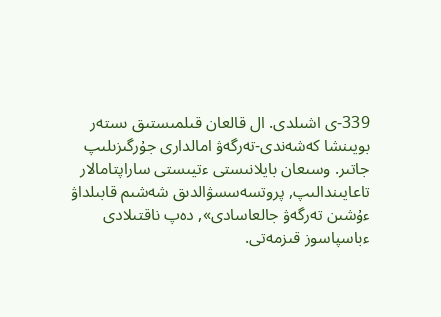339-ى اشىلدى. ال قالعان قىلمىستىق ىستەر بويىنشا كەشەندى-تەرگەۋ امالدارى جۇرگىزىلىپ جاتىر. وسىعان بايلانىستى ءتيىستى ساراپتامالار تاعايىندالىپ, پروتسەسسۋالدىق شەشىم قابىلداۋ ءۇشىن تەرگەۋ جالعاسادى», دەپ ناقتىلادى ءباسپاسوز قىزمەتى.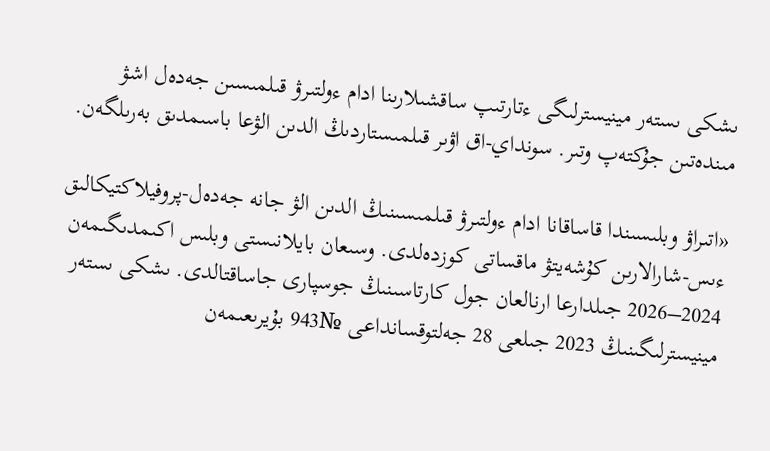ىشكى ىستەر مينيسترلىگى ءتارتىپ ساقشىلارىنا ادام ءولتىرۋ قىلمىسىن جەدەل اشۋ مىندەتىن جۇكتەپ وتىر. سونداي-اق اۋىر قىلمىستاردىڭ الدىن الۋعا باسىمدىق بەرىلگەن.

«اتىراۋ وبلىسىندا قاساقانا ادام ءولتىرۋ قىلمىسىنىڭ الدىن الۋ جانە جەدەل-پروفيلاكتيكالىق ءىس-شارالارىن كۇشەيتۋ ماقساتى كوزدەلدى. وسىعان بايلانىستى وبلىس اكىمدىگىمەن 2024–2026 جىلدارعا ارنالعان جول كارتاسىنىڭ جوسپارى جاساقتالدى. ىشكى ىستەر مينيسترلىگىنىڭ 2023 جىلعى 28 جەلتوقسانداعى №943 بۇيرىعىمەن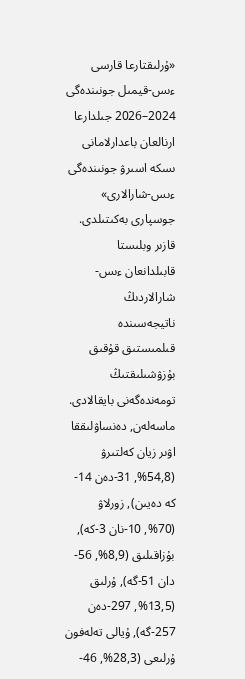«ۇرلىقتارعا قارسى ءىس-قيمىل جونىندەگى 2024–2026 جىلدارعا ارنالعان باعدارلامانى ىسكە اسىرۋ جونىندەگى ءىس-شارالارى» جوسپارى بەكىتىلدى. قازىر وبلىستا قابىلدانعان ءىس-شارالاردىڭ ناتيجەسىندە قىلمىستىق قۇقىق بۇزۋشىلىقتىڭ تومەندەگەنى بايقالادى. ماسەلەن, دەنساۋلىققا اۋىر زيان كەلتىرۋ (54,8%, 31-دەن 14-كە دەيىن), زورلاۋ (70%, 10-نان 3-كە), بۇزاقىلىق (8,9%, 56-دان 51-گە), ۇرلىق (13,5%, 297-دەن 257-گە), ۇيالى تەلەفون ۇرلىعى (28,3%, 46-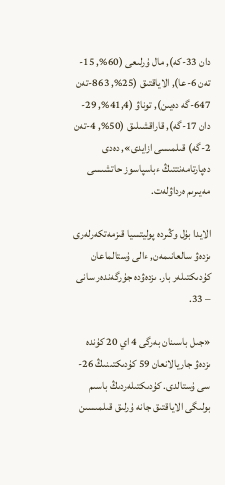دان 33-كە), مال ۇرلىعى (60%, 15-تەن 6-عا), الاياقتىق (25%, 863-تەن 647-گە دەيىن), توناۋ (41,4%, 29-دان 17-گە), قاراقشىلىق (50%, 4-تەن 2-گە) قىلمىسى ازايدى», دەدى دەپارتامەنتتىڭ ءباسپاسوز حاتشىسى مەيىرىم ەرداۋلەت.

الايدا بۇل وڭىردە پوليتسيا قىزمەتكەرلەرى ىزدەۋ سالعانىمەن, ءالى ۇستالماعان كۇدىكتىلەر بار. ىزدەۋدە جۇرگەندەر سانى – 33.

«جىل باسىنان بەرگى 4 اي 20 كۇندە ىزدەۋ جاريالانعان 59 كۇدىكتىنىڭ 26-سى ۇستالدى. كۇدىكتىلەردىڭ باسىم بولىگى الاياقتىق جانە ۇرلىق قىلمىسىن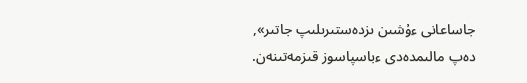جاساعانى ءۇشىن ىزدەستىرىلىپ جاتىر», دەپ مالىمدەدى ءباسپاسوز قىزمەتىنەن.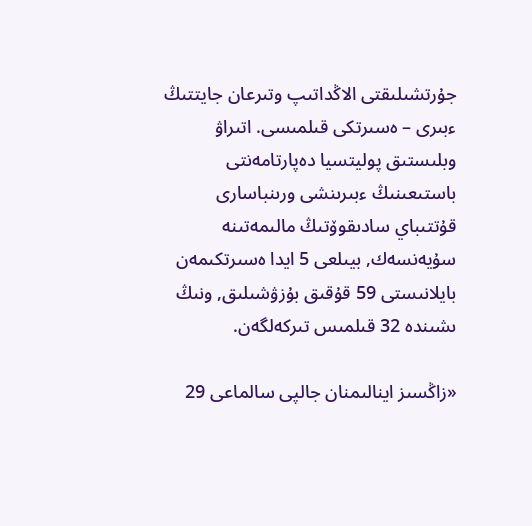جۇرتشىلىقتى الاڭداتىپ وتىرعان جايتتىڭ ءبىرى – ەسىرتكى قىلمىسى. اتىراۋ وبلىستىق پوليتسيا دەپارتامەنتى باستىعىنىڭ ءبىرىنشى ورىنباسارى قۇتتىباي سادىقوۆتىڭ مالىمەتىنە سۇيەنسەك, بيىلعى 5 ايدا ەسىرتكىمەن بايلانىستى 59 قۇقىق بۇزۋشىلىق, ونىڭ ىشىندە 32 قىلمىس تىركەلگەن.

«زاڭسىز اينالىمنان جالپى سالماعى 29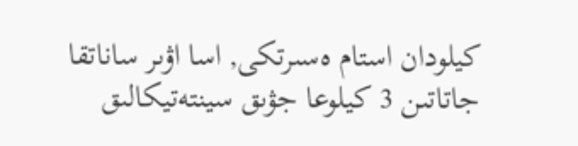كيلودان استام ەسىرتكى, اسا اۋىر ساناتقا جاتاتىن 3 كيلوعا جۋىق سينتەتيكالىق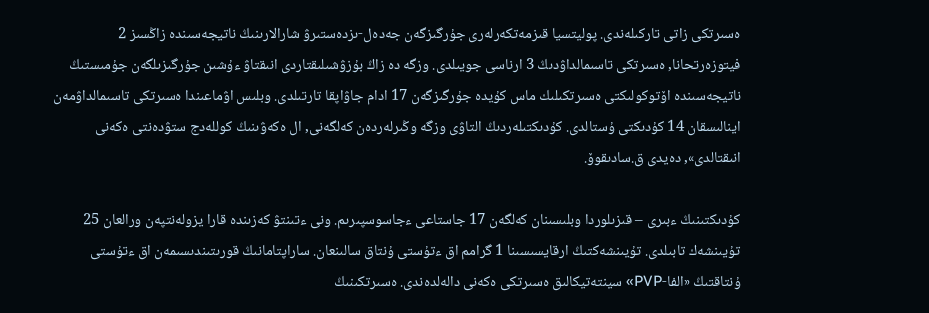ەسىرتكى زاتى تاركىلەندى. پوليتسيا قىزمەتكەرلەرى جۇرگىزگەن جەدەل-ىزدەستىرۋ شارالارىنىڭ ناتيجەسىندە زاڭسىز 2 فيتوزەرتحانا, ەسىرتكى تاسىمالداۋدىڭ 3 ارناسى جويىلدى. وزگە دە زاڭ بۇزۋشىلىقتاردى انىقتاۋ ءۇشىن جۇرگىزىلگەن جۇمىستىڭ ناتيجەسىندە اۆتوكولىكتى ەسىرتكىلىك ماس كۇيدە جۇرگىزگەن 17 ادام جاۋاپقا تارتىلدى. وبلىس اۋماعىندا ەسىرتكى تاسىمالداۋمەن اينالىسقان 14 كۇدىكتى ۇستالدى. كۇدىكتىلەردىڭ التاۋى وزگە وڭىرلەردەن كەلگەنى, ال ەكەۋىنىڭ كوللەدج ستۋدەنتى ەكەنى انىقتالدى», دەيدى ق.سادىقوۆ.

كۇدىكتىنىڭ ءبىرى – قىزىلوردا وبلىسىنان كەلگەن 17 جاستاعى ءجاسوسپىرىم. ونى ءتىنتۋ كەزىندە قارا يزولەنتپەن ورالعان 25 تۇيىنشەك تابىلدى. تۇيىنشەكتىڭ ارقايسىسىنا 1 گرامم اق ءتۇستى ۇنتاق سالىنعان. ساراپتامانىڭ قورىتىندىسىمەن اق ءتۇستى ۇنتاقتىڭ «الفا-PVP» سينتەتيكالىق ەسىرتكى ەكەنى دالەلدەندى. ەسىرتكىنىڭ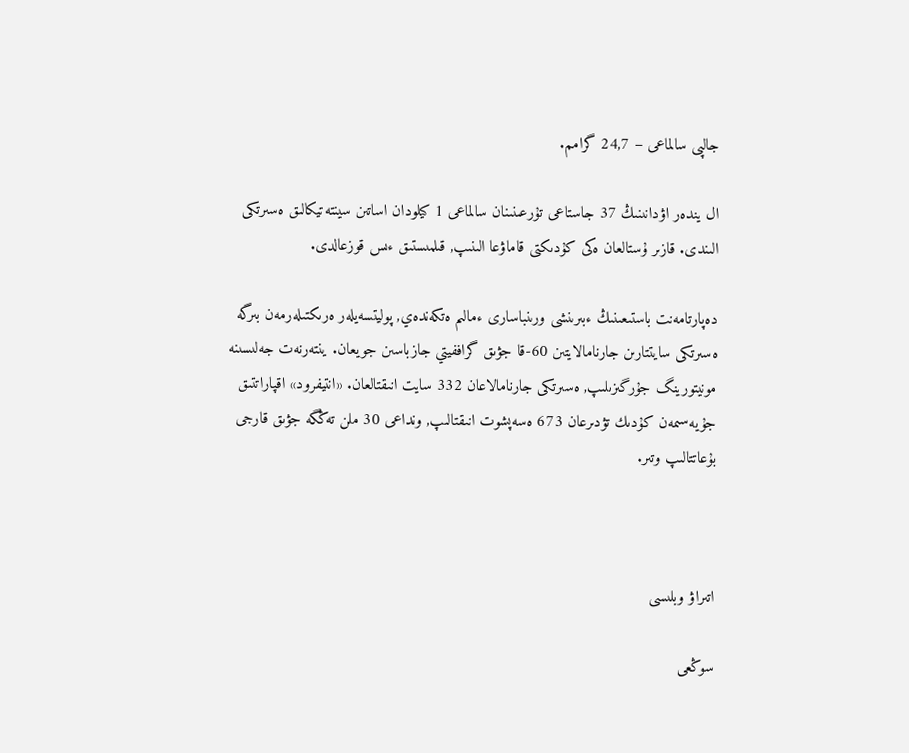جالپى سالماعى – 24,7 گرامم.

ال يندەر اۋدانىنىڭ 37 جاستاعى تۇرعىنىنان سالماعى 1 كيلودان اساتىن سينتەتيكالىق ەسىرتكى الىندى. قازىر ۇستالعان ەكى كۇدىكتى قاماۋعا الىنىپ, قىلمىستىق ءىس قوزعالدى.

دەپارتامەنت باستىعىنىڭ ءبىرىنشى ورىنباسارى ءمالىم ەتكەندەي, پوليتسەيلەر ەرىكتىلەرمەن بىرگە ەسىرتكى سايتتارىن جارنامالايتىن 60-قا جۋىق گراففيتي جازباسىن جويعان. ينتەرنەت جەلىسىنە مونيتورينگ جۇرگىزىلىپ, ەسىرتكى جارنامالاعان 332 سايت انىقتالعان. «انتيفرود» اقپاراتتىق جۇيەسىمەن كۇدىك تۋدىرعان 673 ەسەپشوت انىقتالىپ, ونداعى 30 ملن تەڭگە جۋىق قارجى بۇعاتتالىپ وتىر.



اتىراۋ وبلىسى

سوڭعى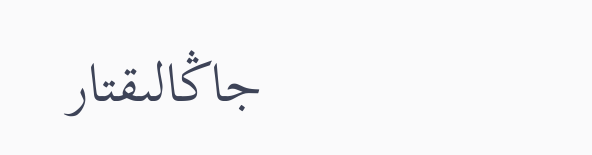جاڭالىقتار